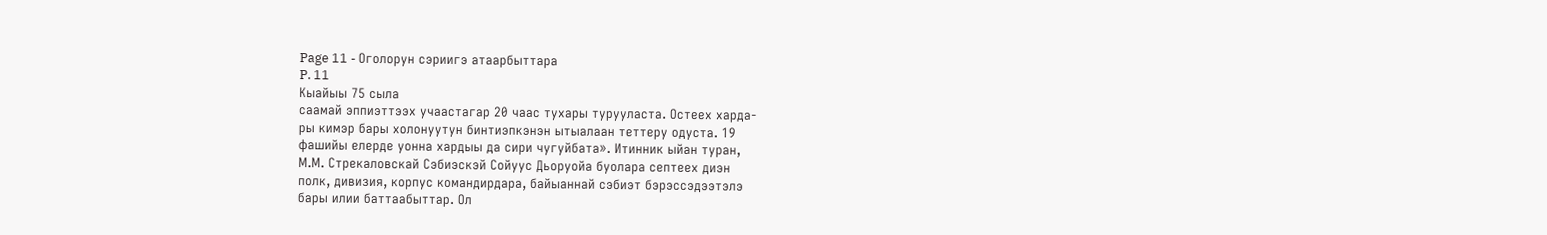Page 11 - Оголорун сэриигэ атаарбыттара
P. 11
Кыайыы 75 сыла
саамай эппиэттээх учаастагар 20 чаас тухары турууласта. Остеех харда-
ры кимэр бары холонуутун бинтиэпкэнэн ытыалаан теттеру одуста. 19
фашийы елерде уонна хардыы да сири чугуйбата». Итинник ыйан туран,
М.М. Стрекаловскай Сэбиэскэй Сойуус Дьоруойа буолара септеех диэн
полк, дивизия, корпус командирдара, байыаннай сэбиэт бэрэссэдээтэлэ
бары илии баттаабыттар. Ол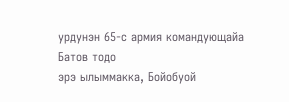урдунэн 65-с армия командующайа Батов тодо
эрэ ылыммакка, Бойобуой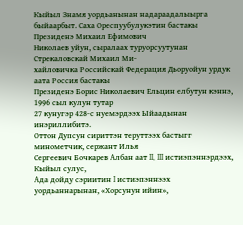Кыйыл Знамя уордьанынан надараадалыырга
быйаарбыт. Саха Ореспуубулукэтин бастакы Президенэ Михаил Ефимович
Николаев уйун, сыралаах туруорсуутунан Стрекаловскай Михаил Ми-
хайловичка Российскай Федерация Дьоруойун урдук аата Россия бастакы
Президенэ Борис Николаевич Ельцин елбутун кэннэ, 1996 сыл кулун тутар
27 кунугэр 428-с нуемэрдээх Ыйаадынан инэриллибитэ.
Оттон Дупсун сириттэн теруттээх бастыгг минометчик, сержант Илья
Сергеевич Бочкарев Албан аат II, III истиэпэннэрдээх, Кыйыл сулус,
Ада дойду сэриитин I истиэпэннээх уордьаннарынан, «Хорсунун ийин»,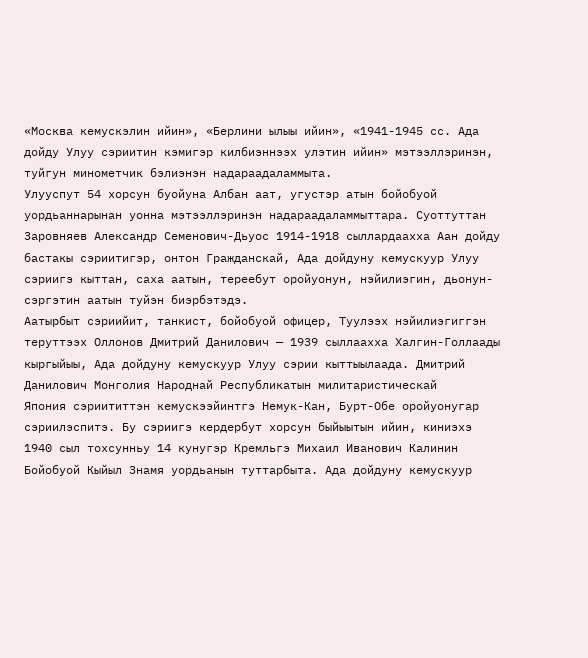«Москва кемускэлин ийин», «Берлини ылыы ийин», «1941-1945 сс. Ада
дойду Улуу сэриитин кэмигэр килбиэннээх улэтин ийин» мэтээллэринэн,
туйгун минометчик бэлиэнэн надараадаламмыта.
Улууспут 54 хорсун буойуна Албан аат, угустэр атын бойобуой
уордьаннарынан уонна мэтээллэринэн надараадаламмыттара. Суоттуттан
Заровняев Александр Семенович-Дьуос 1914-1918 сыллардаахха Аан дойду
бастакы сэриитигэр, онтон Гражданскай, Ада дойдуну кемускуур Улуу
сэриигэ кыттан, саха аатын, тереебут оройуонун, нэйилиэгин, дьонун-
сэргэтин аатын туйэн биэрбэтэдэ.
Аатырбыт сэриийит, танкист, бойобуой офицер, Туулээх нэйилиэгиггэн
теруттээх Оллонов Дмитрий Данилович — 1939 сыллаахха Халгин-Голлаады
кыргыйыы, Ада дойдуну кемускуур Улуу сэрии кыттыылаада. Дмитрий
Данилович Монголия Народнай Республикатын милитаристическай
Япония сэриититтэн кемускээйинтгэ Немук-Кан, Бурт-Обе оройуонугар
сэриилэспитэ. Бу сэриигэ кердербут хорсун быйыытын ийин, киниэхэ
1940 сыл тохсунньу 14 кунугэр Кремльгэ Михаил Иванович Калинин
Бойобуой Кыйыл Знамя уордьанын туттарбыта. Ада дойдуну кемускуур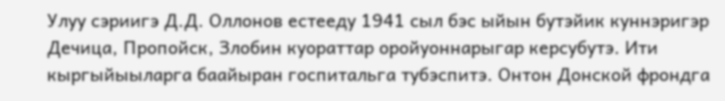Улуу сэриигэ Д.Д. Оллонов естееду 1941 сыл бэс ыйын бутэйик куннэригэр
Дечица, Пропойск, Злобин куораттар оройуоннарыгар керсубутэ. Ити
кыргыйыыларга баайыран госпитальга тубэспитэ. Онтон Донской фрондга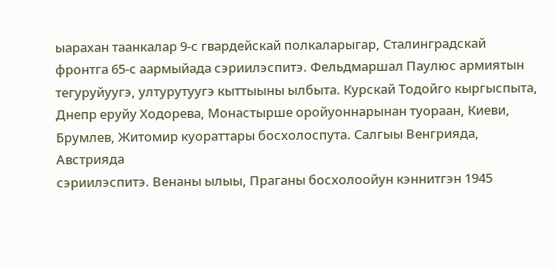ыарахан таанкалар 9-с гвардейскай полкаларыгар, Сталинградскай
фронтга 65-с аармыйада сэриилэспитэ. Фельдмаршал Паулюс армиятын
тегуруйуугэ, ултурутуугэ кыттыыны ылбыта. Курскай Тодойго кыргыспыта,
Днепр еруйу Ходорева, Монастырше оройуоннарынан туораан, Киеви,
Брумлев, Житомир куораттары босхолоспута. Салгыы Венгрияда, Австрияда
сэриилэспитэ. Венаны ылыы, Праганы босхолоойун кэннитгэн 1945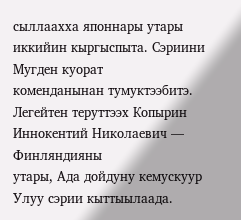сыллаахха японнары утары иккийин кыргыспыта. Сэриини Мугден куорат
коменданынан тумуктээбитэ.
Легейтен теруттээх Копырин Иннокентий Николаевич — Финляндияны
утары, Ада дойдуну кемускуур Улуу сэрии кыттыылаада.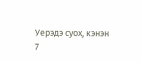Уерэдэ суох, кэнэн
7